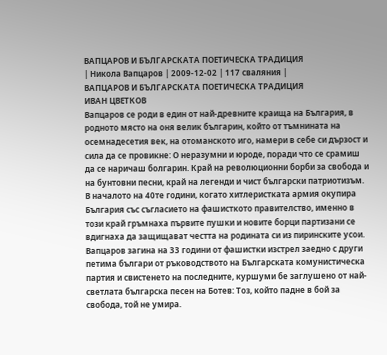ВАПЦАРОВ И БЪЛГАРСКАТА ПОЕТИЧЕСКА ТРАДИЦИЯ
| Никола Вапцаров | 2009-12-02 | 117 сваляния |
ВАПЦАРОВ И БЪЛГАРСКАТА ПОЕТИЧЕСКА ТРАДИЦИЯ
ИВАН ЦВЕТКОВ
Вапцаров се роди в един от най-древните краища на България, в родното място на оня велик българин, който от тъмнината на осемнадесетия век, на отоманското иго, намери в себе си дързост и сила да се провикне: О неразумни и юроде, поради что се срамиш да се наричаш болгарин. Край на революционни борби за свобода и на бунтовни песни, край на легенди и чист български патриотизъм. В началото на 40те години, когато хитлеристката армия окупира България със съгласието на фашисткото правителство, именно в този край гръмнаха първите пушки и новите борци партизани се вдигнаха да защищават честта на родината си из пиринските усои.
Вапцаров загина на 33 години от фашистки изстрел заедно с други петима българи от ръководството на Българската комунистическа партия и свистенето на последните, куршуми бе заглушено от най-светлата българска песен на Ботев: Тоз, който падне в бой за свобода, той не умира.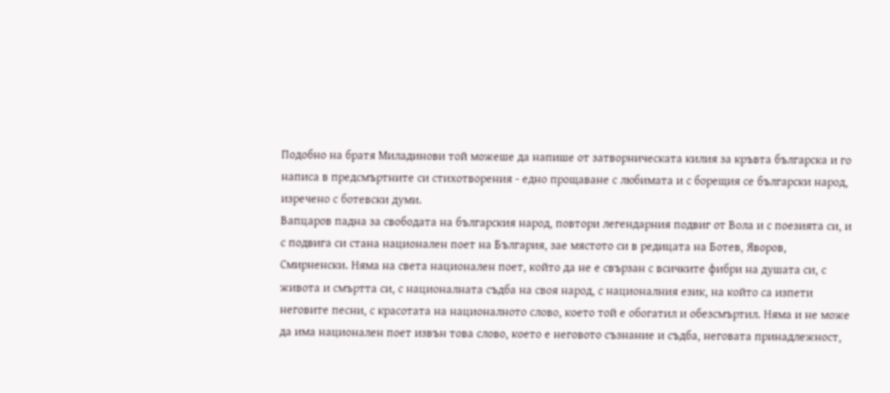Подобно на братя Миладинови той можеше да напише от затворническата килия за кръвта българска и го написа в предсмъртните си стихотворения - едно прощаване с любимата и с борещия се български народ, изречено с ботевски думи.
Вапцаров падна за свободата на българския народ, повтори легендарния подвиг от Вола и с поезията си, и с подвига си стана национален поет на България, зае мястото си в редицата на Ботев, Яворов, Смирненски. Няма на света национален поет, който да не е свързан с всичките фибри на душата си, с живота и смъртта си, с националната съдба на своя народ, с националния език, на който са изпети неговите песни, с красотата на националното слово, което той е обогатил и обезсмъртил. Няма и не може да има национален поет извън това слово, което е неговото съзнание и съдба, неговата принадлежност,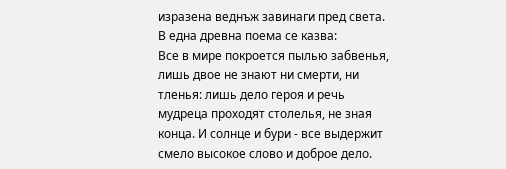изразена веднъж завинаги пред света.
В една древна поема се казва:
Все в мире покроется пылью забвенья, лишь двое не знают ни смерти, ни тленья: лишь дело героя и речь мудреца проходят столелья, не зная конца. И солнце и бури - все выдержит смело высокое слово и доброе дело.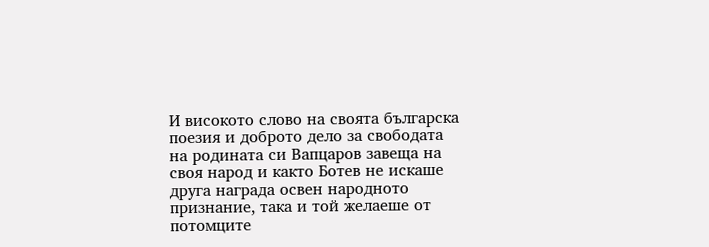И високото слово на своята българска поезия и доброто дело за свободата на родината си Вапцаров завеща на своя народ и както Ботев не искаше друга награда освен народното признание, така и той желаеше от потомците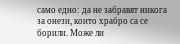само едно: да не забравят никога за онези, които храбро са се борили. Може ли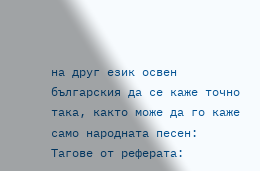на друг език освен българския да се каже точно така, както може да го каже само народната песен:
Тагове от реферата: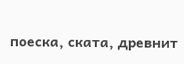поеска, ската, древнит